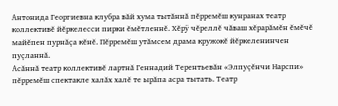Антонида Георгиевна клубра вăй хума тытăннă пĕрремĕш кунранах театр коллективĕ йĕркелесси пирки ĕмĕтленнĕ. Хĕрÿ чĕреллĕ чăваш хĕрарăмĕн ĕмĕчĕ майĕпен пурнăçа кĕнĕ. Пĕрремĕш утăмсем драма кружокĕ йĕркеленинчен пуçланнă.
Асăннă театр коллективĕ лартнă Геннадий Терентьевăн «Элпуçĕнчи Нарспи» пĕрремĕш спектакле халăх халĕ те ырăпа асра тытать. Театр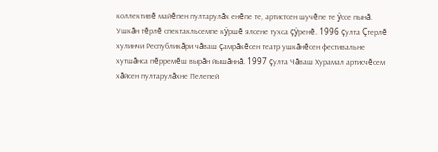коллективĕ майĕпен пултарулăх енĕпе те, артистсен шучĕпе те ÿссе пынă. Ушкăн тĕрлĕ спектакльсемпе кÿршĕ ялсене тухса çÿренĕ. 1996 çулта Çтерлĕ хулинчи Республикăри чăваш çамрăкĕсен театр ушкăнĕсен фестивальне хутшăнса пĕрремĕш вырăн йышăннă. 1997 çулта Чăваш Хурамал артисчĕсем хăйсен пултарулăхне Пелепей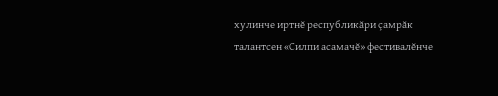хулинче иртнĕ республикăри çамрăк талантсен «Силпи асамачĕ» фестивалĕнче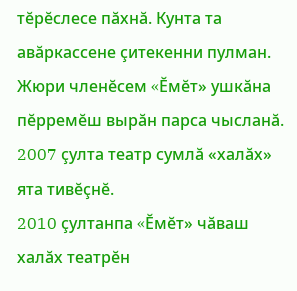тĕрĕслесе пăхнă. Кунта та авăркассене çитекенни пулман. Жюри членĕсем «Ĕмĕт» ушкăна пĕрремĕш вырăн парса чысланă. 2007 çулта театр сумлă «халăх» ята тивĕçнĕ.
2010 çултанпа «Ĕмĕт» чăваш халăх театрĕн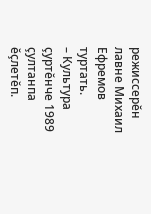режиссерĕн лавне Михаил Ефремов туртать.
– Культура çуртĕнче 1989 çултанпа ĕçлетĕп.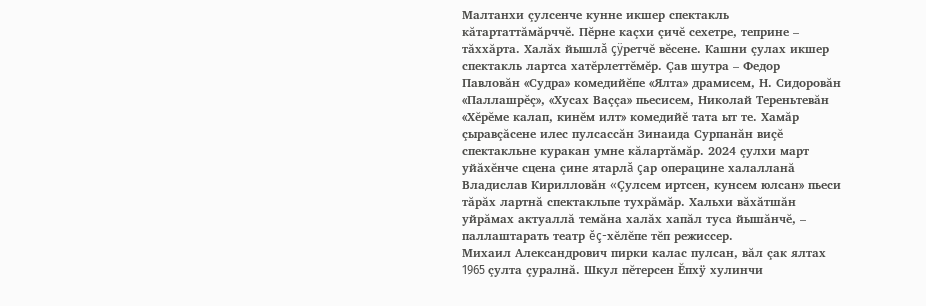Малтанхи çулсенче кунне икшер спектакль кăтартаттăмăрччĕ. Пĕрне каçхи çичĕ сехетре, теприне – тăххăрта. Халăх йышлă çÿретчĕ вĕсене. Кашни çулах икшер спектакль лартса хатĕрлеттĕмĕр. Çав шутра – Федор Павловăн «Судра» комедийĕпе «Ялта» драмисем, Н. Сидоровăн «Паллашрĕç», «Хусах Ваççа» пьесисем, Николай Тереньтевăн «Хĕрĕме калап, кинĕм илт» комедийĕ тата ыт те. Хамăр çыравçăсене илес пулсассăн Зинаида Сурпанăн виçĕ спектакльне куракан умне кăлартăмăр. 2024 çулхи март уйăхĕнче сцена çине ятарлă çар операцине халалланă Владислав Кирилловăн «Çулсем иртсен, кунсем юлсан» пьеси тăрăх лартнă спектакльпе тухрăмăр. Хальхи вăхăтшăн уйрăмах актуаллă темăна халăх хапăл туса йышăнчĕ, – паллаштарать театр ĕç-хĕлĕпе тĕп режиссер.
Михаил Александрович пирки калас пулсан, вăл çак ялтах 1965 çулта çуралнă. Шкул пĕтерсен Ĕпхÿ хулинчи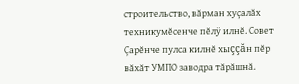строительство, вăрман хуçалăх техникумĕсенче пĕлÿ илнĕ. Совет Çарĕнче пулса килнĕ хыççăн пĕр вăхăт УМПО заводра тăрăшнă.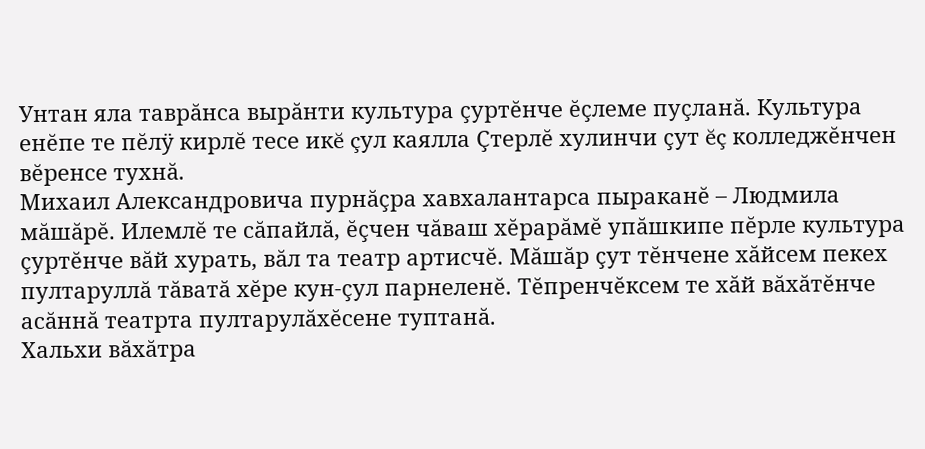Унтан яла таврăнса вырăнти культура çуртĕнче ĕçлеме пуçланă. Культура енĕпе те пĕлÿ кирлĕ тесе икĕ çул каялла Çтерлĕ хулинчи çут ĕç колледжĕнчен вĕренсе тухнă.
Михаил Александровича пурнăçра хавхалантарса пыраканĕ – Людмила мăшăрĕ. Илемлĕ те сăпайлă, ĕçчен чăваш хĕрарăмĕ упăшкипе пĕрле культура çуртĕнче вăй хурать, вăл та театр артисчĕ. Мăшăр çут тĕнчене хăйсем пекех пултаруллă тăватă хĕре кун-çул парнеленĕ. Тĕпренчĕксем те хăй вăхăтĕнче асăннă театрта пултарулăхĕсене туптанă.
Хальхи вăхăтра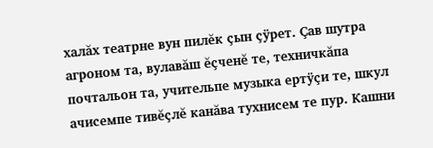халăх театрне вун пилĕк çын çÿрет. Çав шутра агроном та, вулавăш ĕçченĕ те, техничкăпа почтальон та, учительпе музыка ертÿçи те, шкул ачисемпе тивĕçлĕ канăва тухнисем те пур. Кашни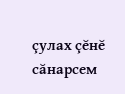çулах çĕнĕ сăнарсем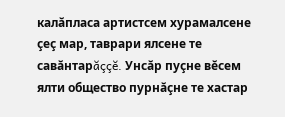калăпласа артистсем хурамалсене çеç мар, таврари ялсене те савăнтарăççĕ. Унсăр пуçне вĕсем ялти общество пурнăçне те хастар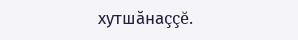хутшăнаççĕ.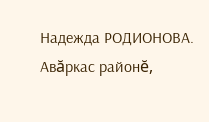Надежда РОДИОНОВА.
Авăркас районĕ,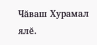Чăваш Хурамал ялĕ.